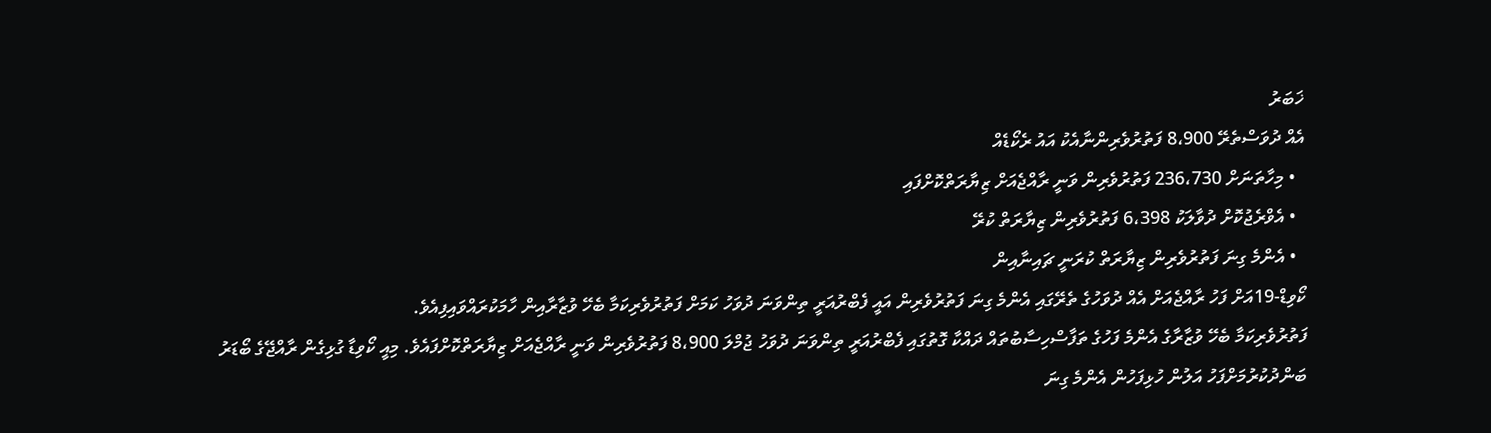ޚަބަރު
އެއް ދުވަސްތެރޭ 8،900 ފަތުރުވެރިންނާއެކު އައު ރެކޯޑެއް
  • މިހާތަނަށް 236،730 ފަތުރުވެރިން ވަނީ ރާއްޖެއަށް ޒިޔާރަތްކޮށްފައި
  • އެވްރެޖުކޮށް ދުވާލަކު 6،398 ފަތުރުވެރިން ޒިޔާރަތް ކުރޭ
  • އެންމެ ގިނަ ފަތުރުވެރިން ޒިޔާރަތް ކުރަނީ ޗައިނާއިން
ކޯވިޑް-19އަށް ފަހު ރާއްޖެއަށް އެއް ދުވަހުގެ ތެރޭގައި އެންމެ ގިނަ ފަތުރުވެރިން އައީ ފެބްރުއަރީ ތިންވަނަ ދުވަހު ކަމަށް ފަތުރުވެރިކަމާ ބެހޭ ވުޒާރާއިން ހާމަކުރައްވައިފިއެވެ.
ފަތުރުވެރިކަމާ ބެހޭ ވުޒާރާގެ އެންމެ ފަހުގެ ތަފާސްހިސާބުތައް ދައްކާ ގޮތުގައި ފެބްރުއަރީ ތިންވަނަ ދުވަހު ޖުމްލަ 8،900 ފަތުރުވެރިން ވަނީ ރާއްޖެއަށް ޒިޔާރަތްކޮށްފައެވެ. މިއީ ކޯވިޑާ ގުޅިގެން ރާއްޖޭގެ ބޯޑަރު ބަންދުކުރުމަށްފަހު އަލުން ހުޅިފަހުން އެންމެ ގިނަ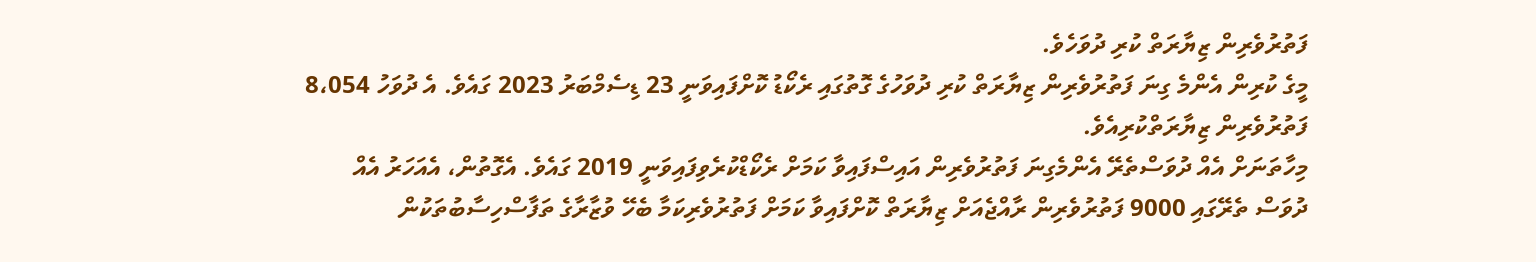ފަތުރުވެރިން ޒިޔާރަތް ކުރި ދުވަހެވެ.
މީގެ ކުރިން އެންމެ ގިނަ ފަތުރުވެރިން ޒިޔާރަތް ކުރި ދުވަހުގެ ގޮތުގައި ރެކޯޑު ކޮށްފައިވަނީ 23 ޑިސެމްބަރު 2023 ގައެވެ. އެ ދުވަހު 8،054 ފަތުރުވެރިން ޒިޔާރަތްކުރިއެވެ.
މިހާތަނަށް އެއް ދުވަސްތެރޭ އެންމެގިނަ ފަތުރުވެރިން އައިސްފައިވާ ކަމަށް ރެކޯޑްކުރެވިފައިވަނީ 2019 ގައެވެ. އެގޮތުން، އެއަހަރު އެއް ދުވަސް ތެރޭގައި 9000 ފަތުރުވެރިން ރާއްޖެއަށް ޒިޔާރަތް ކޮށްފައިވާ ކަމަށް ފަތުރުވެރިކަމާ ބެހޭ ވުޒާރާގެ ތަފާސްހިސާބުތަކުން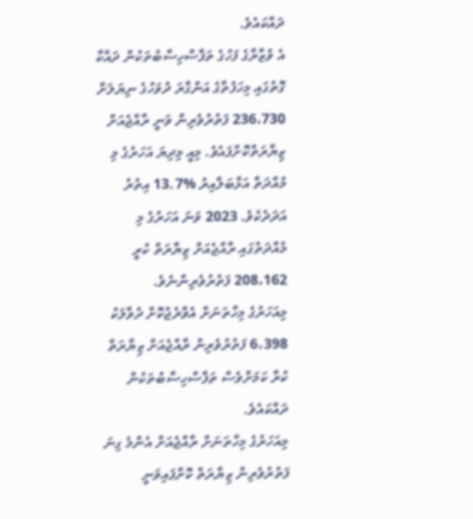ދައްކައެވެ.
އެ ވުޒާރާގެ ފަހުގެ ތަފާސްހިސާބުތަކުން ދައްކާ ގޮތުގައި މިހަފުތާގެ އަންގާރަ ދުވަހުގެ ނިޔަލަށް 236،730 ފަތުރުވެރިން ވަނީ ރާއްޖެއަށް ޒިޔާރަތްކޮށްފައެވެ. މިއީ މިދިޔަ އަހަރުގެ މި މުއްދަތާ އަޅާބަލާއިރު %13.7 އިތުރު އަދަދެކެވެ. 2023 ވަނަ އަހަރުގެ މި މުއްދަތުގައި ރާއްޖެއަށް ޒިޔާރަތް ކުރީ 208،162 ފަތުރުވެރިންނެވެ.
މިއަހަރުގެ މިހާތަނަށް އެވްރެޖުކޮށް ދުވާލަކު 6،398 ފަތުރުވެރިން ރާއްޖެއަށް ޒިޔާރަތް ކުރާ ކަމަށްވެސް ތަފާސްހިސާބުތަކުން ދައްކައެވެ.
މިއަހަރުގެ މިހާތަނަށް ރާއްޖެއަށް އެންމެ ގިނަ ފަތުރުވެރިން ޒިޔާރަތް ކޮށްފައިވަނީ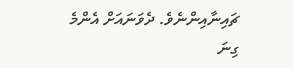ޗައިނާއިންނެވެ. ދެވަނައަށް އެންމެ ގިނަ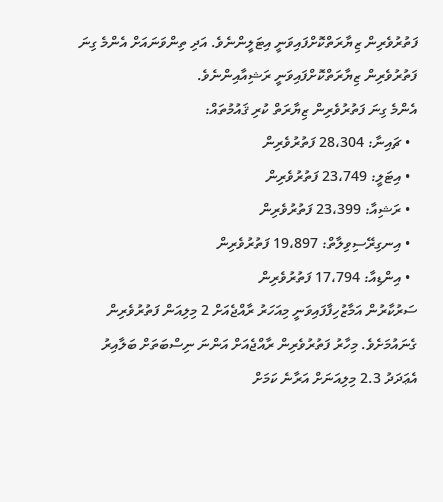ފަތުރުވެރިން ޒިޔާރަތްކޮށްފައިވަނީ އިޓަލީންނެވެ. އަދި ތިންވަނައަށް އެންމެ ގިނަ ފަތުރުވެރިން ޒިޔާރަތްކޮށްފައިވަނީ ރަޝިއާއިންނެވެ.
އެންމެ ގިނަ ފަތުރުވެރިން ޒިޔާރަތް ކުރި ޤައުމުތައް:
  • ޗައިނާ: 28،304 ފަތުރުވެރިން
  • އިޓަލީ: 23،749 ފަތުރުވެރިން
  • ރަޝިއާ: 23،399 ފަތުރުވެރިން
  • އިނގިރޭސިވިލާތް: 19،897 ފަތުރުވެރިން
  • އިންޑިއާ: 17،794 ފަތުރުވެރިން
ސަރުކާރުން އަމާޒުހިފާފައިވަނީ މިއަހަރު ރާއްޖެއަށް 2 މިލިއަން ފަތުރުވެރިން ގެނައުމަށެވެ. މިހާރު ފަތުރުވެރިން ރާއްޖެއަށް އަންނަ ނިސްބަތަށް ބަލާއިރު އެޢަދަދު 2.3 މިލިއަނަށް އަރާނެ ކަމަށް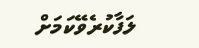ލަފާކުރެވޭކަމަށް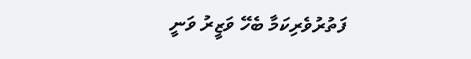ފަތުރުވެރިކަމާ ބެހޭ ވަޒީރު ވަނީ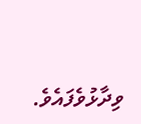ވިދާޅުވެފައެވެ.